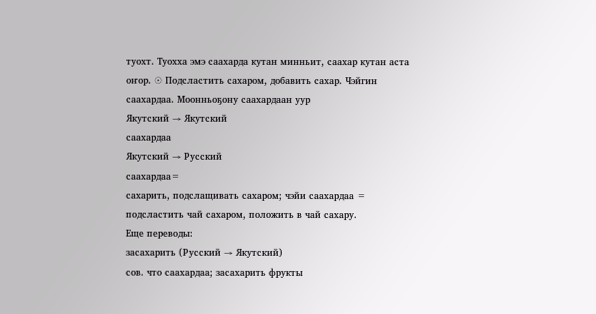туохт. Туохха эмэ саахарда кутан минньит, саахар кутан аста оҥор. ☉ Подсластить сахаром, добавить сахар. Чэйгин саахардаа. Моонньоҕону саахардаан уур
Якутский → Якутский
саахардаа
Якутский → Русский
саахардаа=
сахарить, подслащивать сахаром; чэйи саахардаа = подсластить чай сахаром, положить в чай сахару.
Еще переводы:
засахарить (Русский → Якутский)
сов. что саахардаа; засахарить фрукты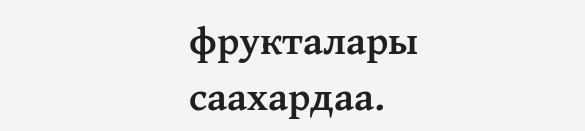фрукталары саахардаа.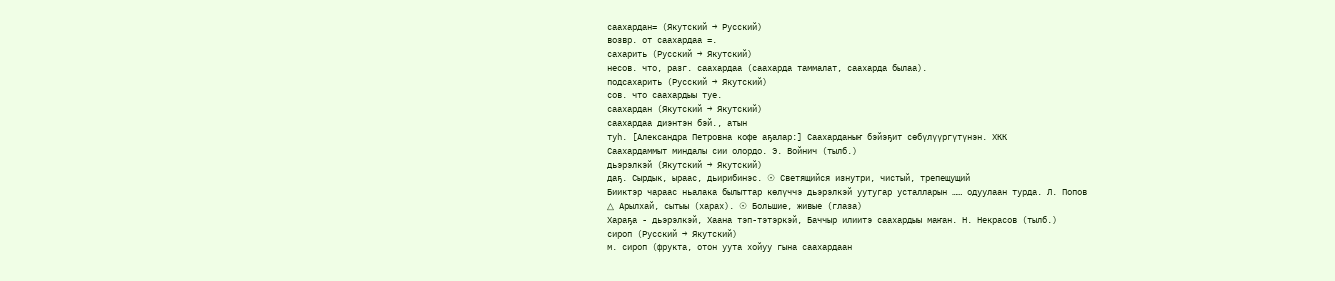саахардан= (Якутский → Русский)
возвр. от саахардаа =.
сахарить (Русский → Якутский)
несов. что, разг. саахардаа (саахарда таммалат, саахарда былаа).
подсахарить (Русский → Якутский)
сов. что саахардыы туе.
саахардан (Якутский → Якутский)
саахардаа диэнтэн бэй., атын
туһ. [Александра Петровна кофе аҕалар:] Саахарданыҥ бэйэҕит сөбүлүүргүтүнэн. ХКК
Саахардаммыт миндалы сии олордо. Э. Войнич (тылб.)
дьэрэлкэй (Якутский → Якутский)
даҕ. Сырдык, ыраас, дьирибинэс. ☉ Светящийся изнутри, чистый, трепещущий
Бииктэр чараас ньалака былыттар көлүччэ дьэрэлкэй уутугар усталларын …… одуулаан турда. Л. Попов
△ Арылхай, сытыы (харах). ☉ Большие, живые (глаза)
Хараҕа - дьэрэлкэй, Хаана тэп-тэтэркэй, Баччыр илиитэ саахардыы маҥан. Н. Некрасов (тылб.)
сироп (Русский → Якутский)
м. сироп (фрукта, отон уута хойуу гына саахардаан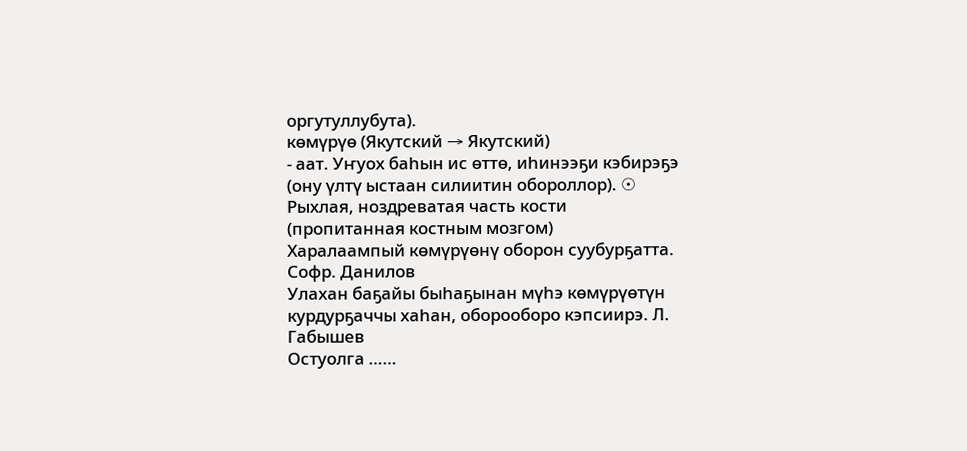оргутуллубута).
көмүрүө (Якутский → Якутский)
- аат. Уҥуох баһын ис өттө, иһинээҕи кэбирэҕэ (ону үлтү ыстаан силиитин обороллор). ☉ Рыхлая, ноздреватая часть кости (пропитанная костным мозгом)
Харалаампый көмүрүөнү оборон суубурҕатта. Софр. Данилов
Улахан баҕайы быһаҕынан мүһэ көмүрүөтүн курдурҕаччы хаһан, оборооборо кэпсиирэ. Л. Габышев
Остуолга ……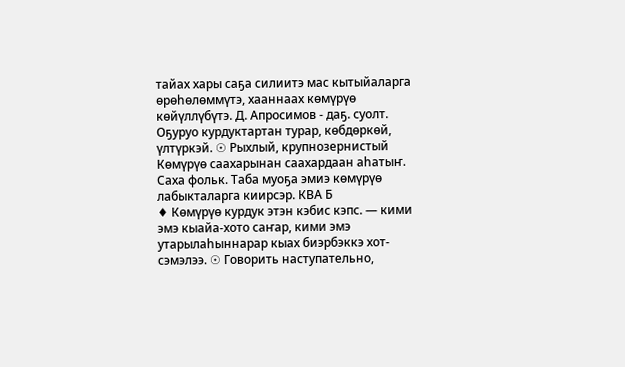тайах хары саҕа силиитэ мас кытыйаларга өрөһөлөммүтэ, хааннаах көмүрүө көйүллүбүтэ. Д. Апросимов - даҕ. суолт. Оҕуруо курдуктартан турар, көбдөркөй, үлтүркэй. ☉ Рыхлый, крупнозернистый
Көмүрүө саахарынан саахардаан аһатыҥ. Саха фольк. Таба муоҕа эмиэ көмүрүө лабыкталарга киирсэр. КВА Б
♦ Көмүрүө курдук этэн кэбис кэпс. — кими эмэ кыайа-хото саҥар, кими эмэ утарылаһыннарар кыах биэрбэккэ хот-сэмэлээ. ☉ Говорить наступательно,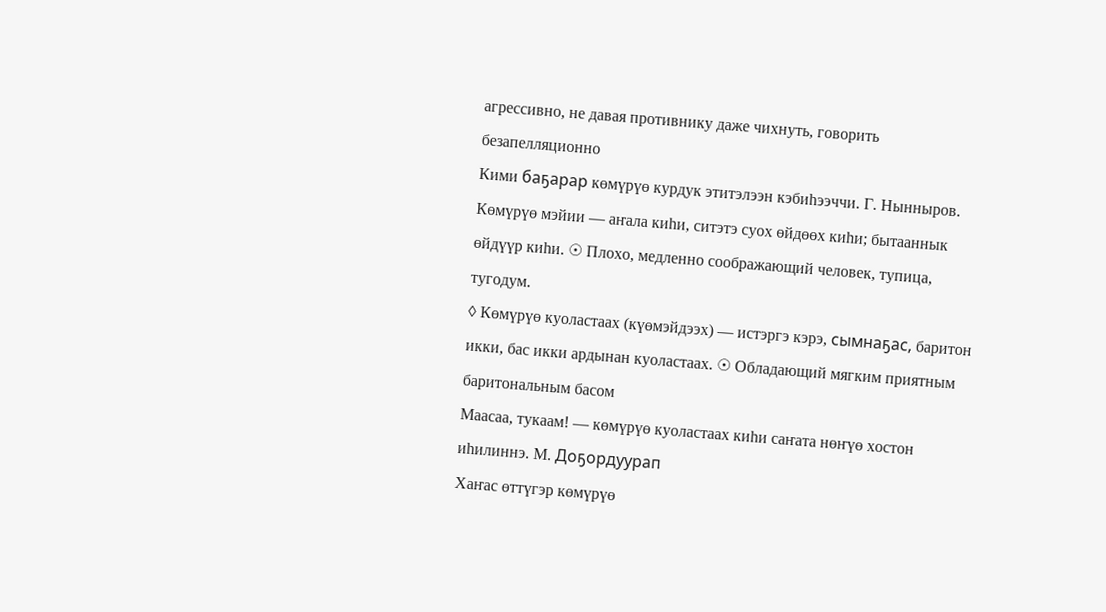агрессивно, не давая противнику даже чихнуть, говорить безапелляционно
Кими баҕарар көмүрүө курдук этитэлээн кэбиһээччи. Г. Нынныров. Көмүрүө мэйии — аҥала киһи, ситэтэ суох өйдөөх киһи; бытааннык өйдүүр киһи. ☉ Плохо, медленно соображающий человек, тупица, тугодум.
◊ Көмүрүө куоластаах (күөмэйдээх) — истэргэ кэрэ, сымнаҕас, баритон икки, бас икки ардынан куоластаах. ☉ Обладающий мягким приятным баритональным басом
Маасаа, тукаам! — көмүрүө куоластаах киһи саҥата нөҥүө хостон иһилиннэ. М. Доҕордуурап
Хаҥас өттүгэр көмүрүө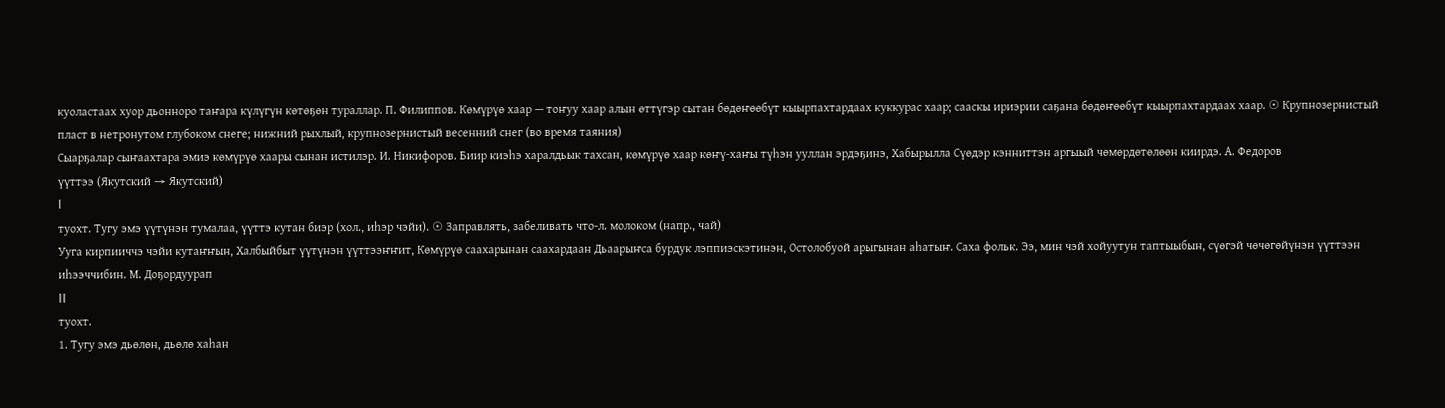куоластаах хуор дьонноро таҥара күлүгүн көтөҕөн тураллар. П. Филиппов. Көмүрүө хаар — тоҥуу хаар алын өттүгэр сытан бөдөҥөөбүт кыырпахтардаах куккурас хаар; сааскы ириэрии саҕана бөдөҥөөбүт кыырпахтардаах хаар. ☉ Крупнозернистый пласт в нетронутом глубоком снеге; нижний рыхлый, крупнозернистый весенний снег (во время таяния)
Сыарҕалар сыҥаахтара эмиэ көмүрүө хаары сынан истилэр. И. Никифоров. Биир киэһэ харалдьык тахсан, көмүрүө хаар көҥү-хаҥы түһэн ууллан эрдэҕинэ, Хабырылла Сүөдэр кэнниттэн аргыый чөмөрдөтөлөөн киирдэ. А. Федоров
үүттээ (Якутский → Якутский)
I
туохт. Тугу эмэ үүтүнэн тумалаа, үүттэ кутан биэр (хол., иһэр чэйи). ☉ Заправлять, забеливать что-л. молоком (напр., чай)
Ууга кирпииччэ чэйи кутаҥҥын, Халбыйбыт үүтүнэн үүттээҥҥит, Көмүрүө саахарынан саахардаан Дьаарыҥса бурдук лэппиэскэтинэн, Остолобуой арыгынан аһатыҥ. Саха фольк. Ээ, мин чэй хойуутун таптыыбын, сүөгэй чөчөгөйүнэн үүттээн иһээччибин. М. Доҕордуурап
II
туохт.
1. Тугу эмэ дьөлөн, дьөлө хаһан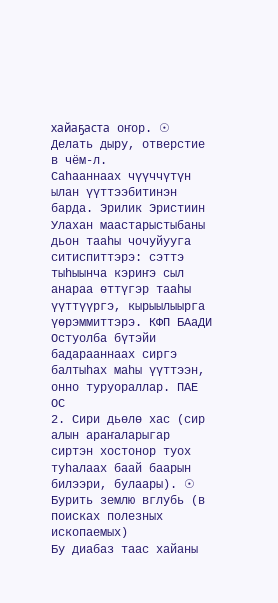хайаҕаста оҥор. ☉ Делать дыру, отверстие в чём-л.
Саһааннаах чүүччүтүн ылан үүттээбитинэн барда. Эрилик Эристиин
Улахан маастарыстыбаны дьон тааһы чочуйууга ситиспиттэрэ: сэттэ тыһыынча кэриҥэ сыл анараа өттүгэр тааһы үүттүүргэ, кырыылыырга үөрэммиттэрэ. КФП БАаДИ
Остуолба бүтэйи бадарааннаах сиргэ балтыһах маһы үүттээн, онно туруораллар. ПАЕ ОС
2. Сири дьөлө хас (сир алын араҥаларыгар сиртэн хостонор туох туһалаах баай баарын билээри, булаары). ☉ Бурить землю вглубь (в поисках полезных ископаемых)
Бу диабаз таас хайаны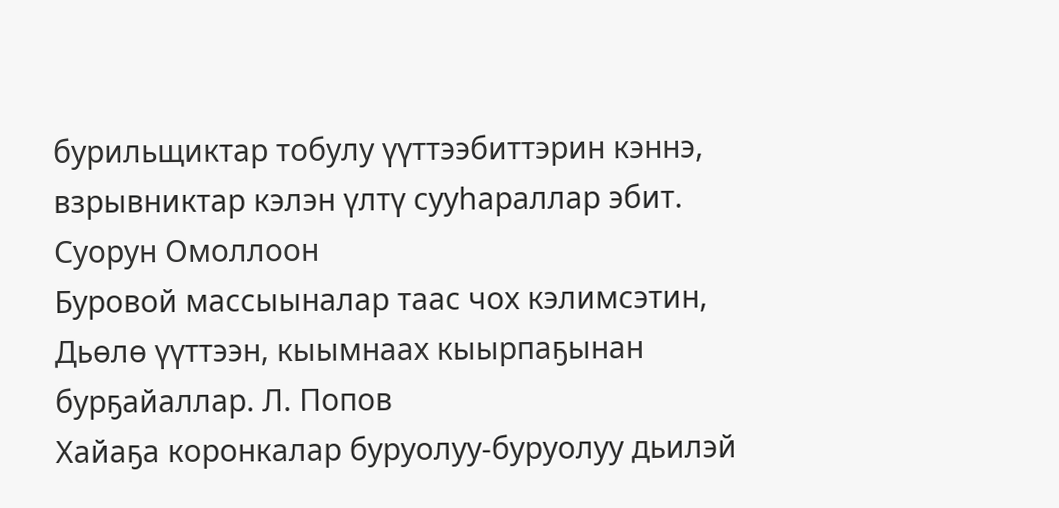бурильщиктар тобулу үүттээбиттэрин кэннэ, взрывниктар кэлэн үлтү сууһараллар эбит. Суорун Омоллоон
Буровой массыыналар таас чох кэлимсэтин, Дьөлө үүттээн, кыымнаах кыырпаҕынан бурҕайаллар. Л. Попов
Хайаҕа коронкалар буруолуу-буруолуу дьилэй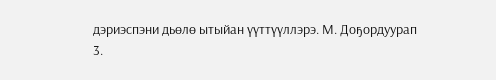дэриэспэни дьөлө ытыйан үүттүүллэрэ. М. Доҕордуурап
3.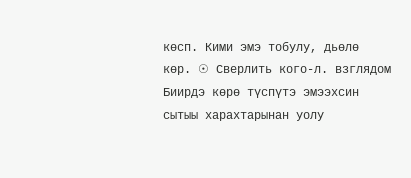көсп. Кими эмэ тобулу, дьөлө көр. ☉ Сверлить кого-л. взглядом
Биирдэ көрө түспүтэ эмээхсин сытыы харахтарынан уолу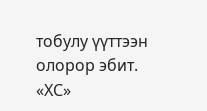тобулу үүттээн олорор эбит. «ХС»